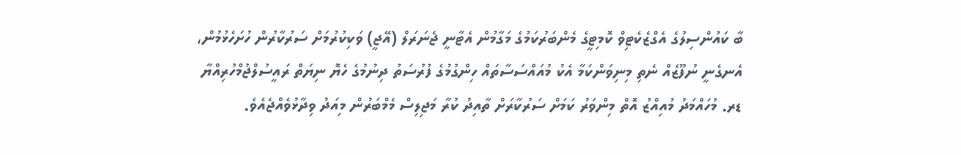ބާ ކައުންސިލުގެ އެގްޒެކެޓިވް ކޮމިޓީގެ މެންބަރުކަމުގެ މަގާމުން އެޓާނީ ޖެނަރަލް (އޭޖީ) ވަކިކުރުމަށް ސަރުކާރުން ހުށަހެޅުމުން، އެނގެނީ ނުފޫޒެއް ނެތި މިނިވަންކަމާ އެކު މުއައްސަސާތައް ހިންގުމުގެ ފުރުސަތު ދިނުމުގެ ހެޔޮ ނިޔަތް ރައީސުލްޖުމްހުރިއްޔާ ޑރ. މުހައްމަދު މުއިއްޒު އޮތް މިންވަރު ކަމަށް ސަރުކާރަށް ތާއިދު ކުރާ މަޖިލިސް މެމްބަރުން މިއަދު ވިދާޅުވެއްޖެއެވެ.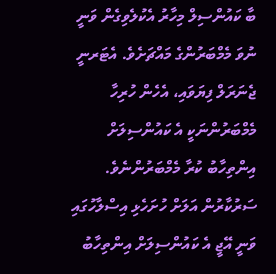ބާ ކައުންސިލް މިހާރު އެކުލެވިގެން ވަނީ ނުވަ މެމްބަރުންގެ މައްޗަށެވެ. އެޓަރނީ ޖެނަރަލް ފިޔަވައި، އެހެން ހުރިހާ މެމްބަރުންނަކީ އެ ކައުންސިލަށް އިންތިހާބު ކުރާ މެމްބަރުންނެވެ. ސަރުކާރުން އަލަށް ހުށަހެޅި އިސްލާހުގައި ވަނީ އޭޖީ އެ ކައުންސިލަށް އިންތިހާބު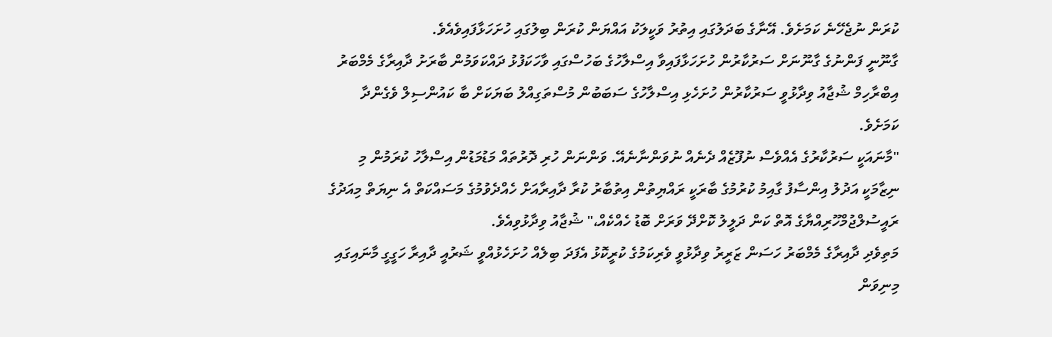ކުރަން ނުޖެހޭނެ ކަމަށެވެ. އޭނާގެ ބަދަލުގައި އިތުރު ވަކީލަކު އައްޔަން ކުރަން ބިލުގައި ހުށަހަޅާފައިވެއެވެ.
ގާނޫނީ ފަންނުގެ ގާނޫނަށް ސަރުކާރުން ހުށަހަޅާފައިވާ އިސްލާހުގެ ބަހުސްގައި ވާހަކަފުޅު ދައްކަވަމުން ބާރަށު ދާއިރާގެ މެމްބަރު އިބްރާހިމް ޝުޖާއު ވިދާޅުވީ ސަރުކާރުން ހުށަހެޅި އިސްލާހުގެ ސަބަބުން މުސްތަގިއްލު ބަޔަކަށް ބާ ކައުންސިލް ވެގެންދާ ކަމަށެވެ.
"މާނައަކީ ސަރުކާރުގެ އެއްވެސް ނުފޫޒެއް ދެނެއް ނުވަންނާނެއޭ. ވަންނަން ހުރި ދޮރުތައް މަޑުމަޑުން އިސްލާހު ކުރަމުން މި ނިޒާމަކީ އަދުލު އިންސާފު ގާއިމު ކުރުމުގެ ބާރަކީ ރައްޔިތުން އިތުބާރު ކުރާ ދާއިރާއަށް ހެއްދެވުމުގެ މަސައްކަތް އެ ނިޔަތް މިއަދުގެ ރައީސުލްޖުމްހޫރިއްޔާގެ އޮތް ކަން ދަލީލު ކޮށްދޭ ވަރަށް ބޮޑު ހެއްކެއް،" ޝުޖާއު ވިދާޅުވިއެވެ.
މަތިވެދި ދާއިރާގެ މެމްބަރު ހަސަން ޒަރީރު ވިދާޅުވީ ވެރިކަމުގެ ކުރީކޮޅު އެފަދަ ބިލެއް ހުށަހެޅުއްވީ ޝަރުއީ ދާއިރާ ހަގީގީ މާނައިގައި މިނިވަން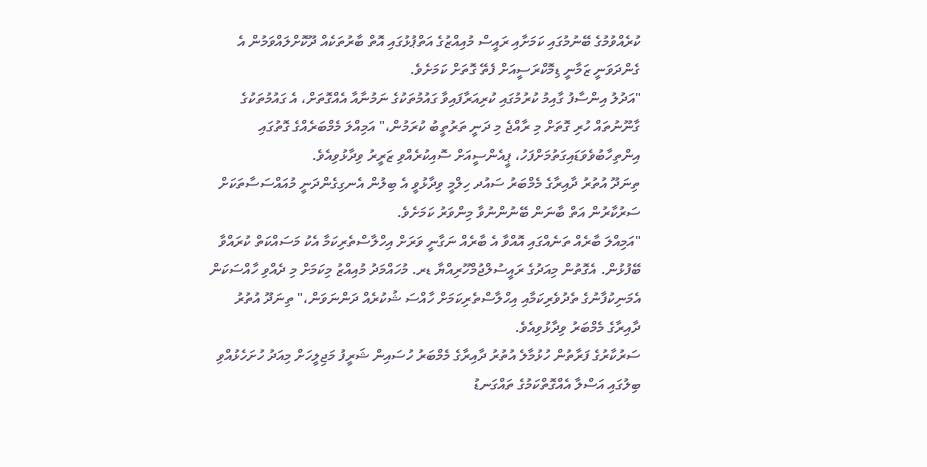ކުރެއްވުމުގެ ބޭނުމުގައި ކަމަށާއި ރައީސް މުއިއްޒުގެ އަތްޕުޅުގައި އޮތް ބާރުތަކެއް ދޫކޮށްލައްވަމުން އެ ގެންދަވަނީ ޒަމާނީ ޑިމޮކްރަސީއަށް ފެތޭ ގޮތަށް ކަމަށެވެ.
"އަދުލު އިންސާފު ގާއިމު ކުރުމުގައި ކުރިއަރާފައިވާ ގައުމުތަކުގެ ނަމުނާއާ އެއްގޮތަށް، އެ ގައުމުތަކުގެ ގާނޫނުތައް ހުރި ގޮތަށް މި ރާއްޖެ މި ދަނީ ތަރުތީބު ކުރަމުން،" އަމިއްލަ މެމްބަރެއްގެ ގޮތުގައި އިންތިހާބުވެވަޑައިގަތުމަށްފަހު، ޕީއެންސީއަށް ސޮއިކުރެއްވި ޒަރީރު ވިދާޅުވިއެވެ.
ތިނަދޫ އުތުރު ދާއިރާގެ މެމްބަރު ސައުދ ހިލްމީ ވިދާޅުވީ އެ ބިލުން އެނގިގެންދަނީ މުއައްސަސާތަކަށް ސަރުކާރުން އަތް ބާނަން ބޭނުންނުވާ މިންވަރު ކަމަށެވެ.
"އަމިއްލަ ބާރެއް ތަނެއްގައި އޮއްވާ އެ ބާރެއް ނަގާނީ ވަރަށް އިހްލާސްތެރިކަމާ އެކު މަސައްކަތް ކުރައްވާ ބޭފުޅުން. އެގޮތުން މިއަދުގެ ރައީސުލްޖުމްހޫރިއްޔާ ޑރ. މުހައްމަދު މުއިއްޒު މިކަމަށް މި ދެއްވި ހާއްސަކަން އެމަނިކުފާނުގެ ތެދުވެރިކަމާއި އިހްލާސްތެރިކަމަށް ހާއްސަ ޝުކުރެއް ދަންނަވަން،" ތިނަދޫ އުތުރު ދާއިރާގެ މެމްބަރު ވިދާޅުވިއެވެ.
ސަރުކާރުގެ ފަރާތުން ހުޅުމާލެ އުތުރު ދާއިރާގެ މެމްބަރު ހުސައިން ޝަރީފު މަޖިލީހަށް މިއަދު ހުށަހެޅުއްވި ބިލުގައި އަސްލާ އެއްގޮތްކަމުގެ ތައްގަނޑު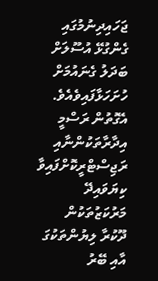ޖަހައިދިނުމުގައި ގެންގުޅޭ އުސޫލަށް ބަދަލު ގެނައުމަށް ހުށަހަޅާފައިވެއެވެ. އެގޮތުން ރަސްމީ އިދާރާތަކުންނާއި ރަޖިސްޓްރީކޮށްފައިވާ ކިޔަވައިދޭ މަރުކަޒުތަކުން ދޫކުރާ ލިޔުންތަކުގަ އާއި ބޭރު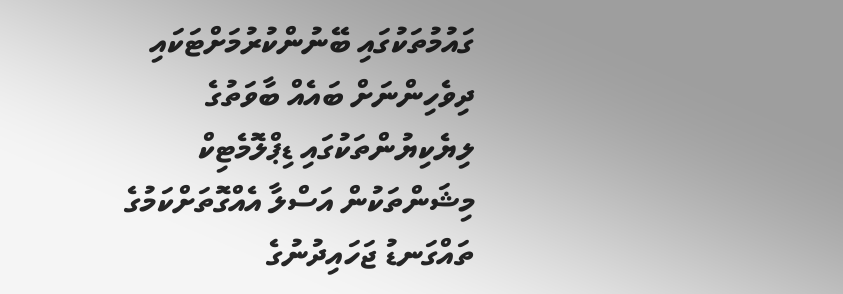ގައުމުތަކުގައި ބޭނުންކުރުމަށްޓަކައި ދިވެހިންނަށް ބައެއް ބާވަތުގެ ލިޔެކިޔުންތަކުގައި ޑިޕްލޮމެޓިކް މިޝަންތަކުން އަސްލާ އެއްގޮތަށްކަމުގެ ތައްގަނޑު ޖަހައިދުނުގެ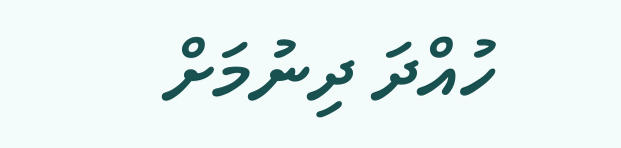ހުއްދަ ދިނުމަށް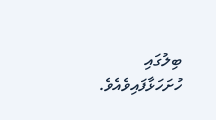ބިލުގައި ހުށަހަޅާފައިވެއެވެ.